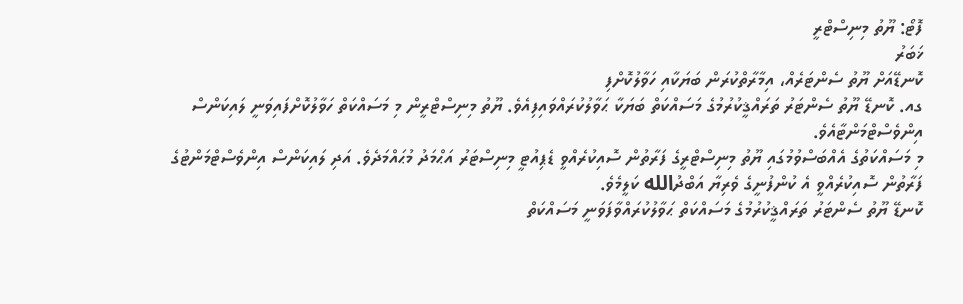ފޮޓޯ: ޔޫތު މިނިސްޓްރީ
ޚަބަރު
ކޮނޑޭއަށް ޔޫތު ސެންޓަރެއް، އިމާރާތްކުރަން ބަޔަކާއި ހަވާލުކޮށްފި
ގއ. ކޮނޑޭ ޔޫތު ސެންޓަރު ތަރައްޤީކުރުމުގެ މަސައްކަތް ބަޔަކާ ޙަވާލުކުރައްވައިފިއެވެ. ޔޫތު މިނިސްޓްރީން މި މަސައްކަތް ހަވާލުކޮށްފައިވަނީ ލައިކަންސް އިންވެސްޓްމަންޓާއެވެ.
މި މަސައްކަތުގެ އެއްބަސްވުމުގައި ޔޫތު މިނިސްޓްރީގެ ފަރާތުން ސޮއިކުރެއްވީ ޑެޕިއުޓީ މިނިސްޓަރު އަޙްމަދު މުޙައްމަދެވެ. އަދި ލައިކަންސް އިންވެސްޓްމަންޓުގެ ފަރާތުން ސޮއިކުރެއްވީ އެ ކުންފުނީގެ ވެރިޔާ އަބްދުالله ކަލީމެވެ.
ކޮނޑޭ ޔޫތު ސެންޓަރު ތަރައްޤީކުރުމުގެ މަސައްކަތް ޙަވާލުކުރައްވާފަވަނީ މަސައްކަތް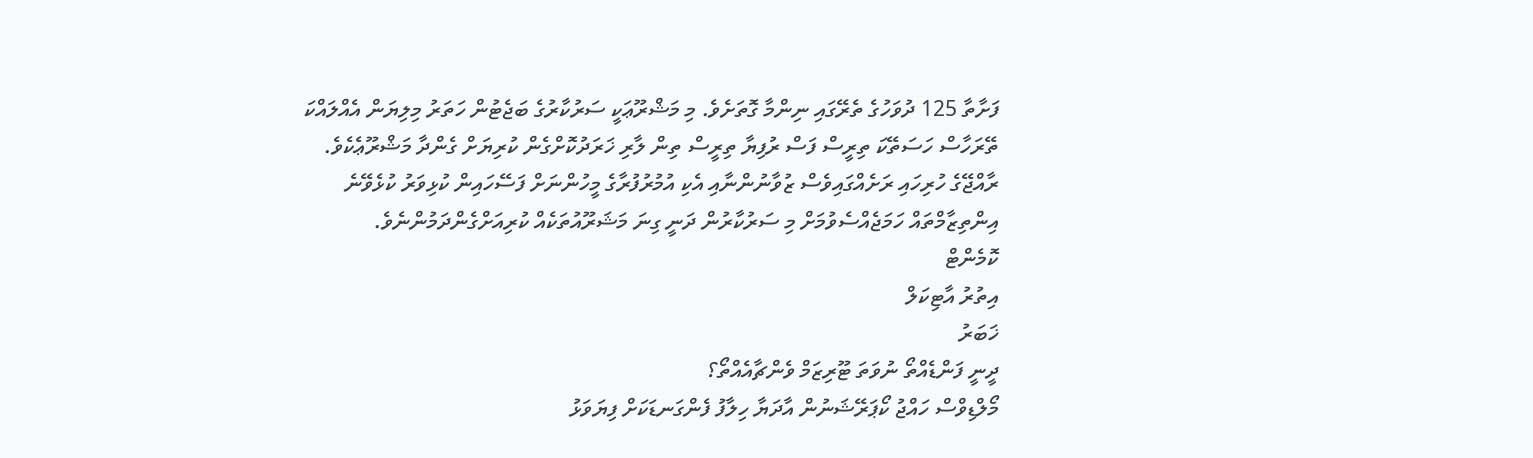ފަށާތާ 125 ދުވަހުގެ ތެރޭގައި ނިންމާ ގޮތަށެވެ. މި މަޝްރޫޢަކީ ސަރުކާރުގެ ބަޖެޓުން ހަތަރު މިލިޔަން އެއްލައްކަ ތޭރަހާސް ހަސަތޭކަ ތިރީސް ފަސް ރުފިޔާ ތިރީސް ތިން ލާރި ޚަރަދުކޮށްގެން ކުރިޔަށް ގެންދާ މަޝްރޫޢެކެވެ.
ރާއްޖޭގެ ހުރިހައި ރަށެއްގައިވެސް ޒުވާނުންނާއި އެކި އުމުރުފުރާގެ މީހުންނަށް ފަސޭހައިން ކުޅިވަރު ކުޅެވޭނެ އިންތިޒާމްތައް ހަމަޖެއްސެވުމަށް މި ސަރުކާރުން ދަނީ ގިނަ މަޝަރޫއުތަކެއް ކުރިއަށްގެންދަމުންނެވެ.
ކޮމެންޓް
އިތުރު އާޓިކަލް
ޚަބަރު
ދީނީ ފަންޑެއްތޯ ނުވަތަ ޓޫރިޒަމް ވެންޗާއެއްތޯ؟
މޯލްޑިވްސް ހައްޖު ކޯޕަރޭޝަނުން އާދަޔާ ހިލާފު ފެންގަނޑަކަށް ފިޔަވަޅު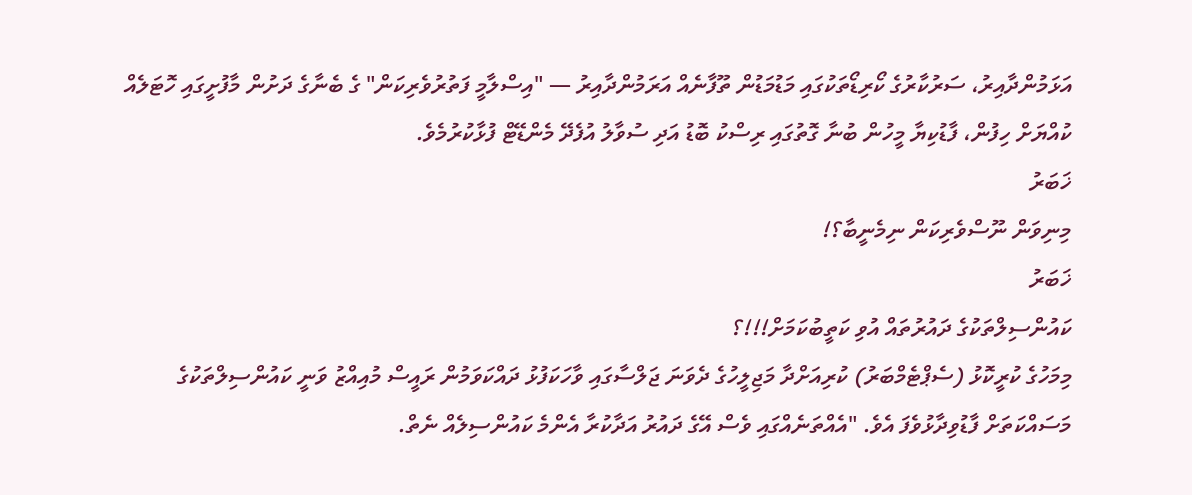އަޅަމުންދާއިރު، ސަރުކާރުގެ ކޯރިޑޯތަކުގައި މަޑުމަޑުން ތޫފާނެއް އަރަމުންދާއިރު — "އިސްލާމީ ފަތުރުވެރިކަން" ގެ ބެނާގެ ދަށުން މާފުށީގައި ހޮޓަލެއް ކުއްޔަށް ހިފުން، ފާޑުކިޔާ މީހުން ބުނާ ގޮތުގައި ރިސްކު ބޮޑު އަދި ސުވާލު އުފެދޭ މެންޑޭޓް ފުޅާކުރުމެވެ.
ޚަބަރު
މިނިވަން ނޫސްވެރިކަން ނިމެނީބާ؟!
ޚަބަރު
ކައުންސިލްތަކުގެ ދައުރުތައް އުވި ކަތީބުކަމަށް!!!؟
މިމަހުގެ ކުރީކޮޅު (ސެޕްޓެމްބަރު) ކުރިއަށްދާ މަޖިލީހުގެ ދެވަނަ ޖަލްސާގައި ވާހަކަފުޅު ދައްކަވަމުން ރައީސް މުއިއްޒު ވަނީ ކައުންސިލްތަކުގެ މަސައްކަތަށް ފާޑުވިދާޅުވެފަ އެވެ. "އެއްތަނެއްގައި ވެސް އޭގެ ދައުރު އަދާކުރާ އެންމެ ކައުންސިލެއް ނެތް.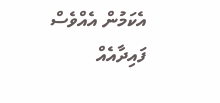އެކަމުން އެއްވެސް ފައިދާއެއް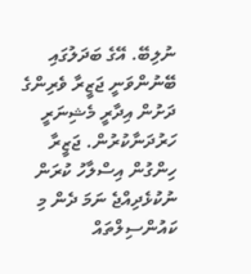ނުލިބޭ. އޭގެ ބަދަލުގައި ބޭނުންވަނީ ޖަޒީރާ ވެރިންގެ ދަށުން އިދާރީ މެޝިނަރީ ހަރުދަނާކުރުން. ޖަޒީރާ ހިންގުން އިސްލާހު ކުރަން ނުކުޅެދިއްޖެ ނަމަ ދެން މި ކައުންސިލްތައް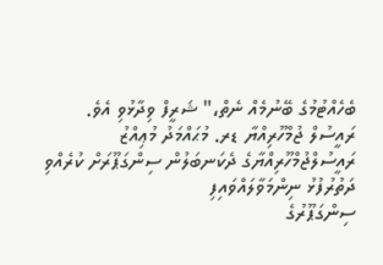ބެހެއްޓުމުގެ ބޭނުމެއް ނެތް،" ޝަރީފް ވިދާޅުވި އެވެ.
ރައީސުލް ޖުމްހޫރިއްޔާ ޑރ. މުޙައްމަދު މުޢިއްޒު
ރައީސުލްޖުމްހޫރިއްޔާގެ ދެކަނބަލުން ސިންގަޕޫރަށް ކުރެއްވި ދަތުރުފުޅު ނިންމަވާލައްވައިފި
ސިންގަޕޫރުގެ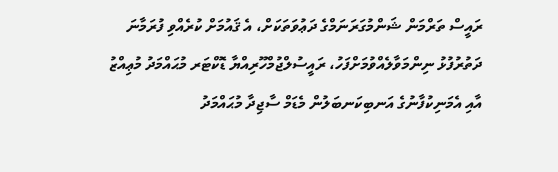ރައީސް ތަރްމަން ޝަންމުގަރަނަމްގެ ދަޢުވަތަކަށް، އެ ޤައުމަށް ކުރެއްވި ފުރަމާނަ ދަތުރުފުޅު ނިންމަވާލެއްވުމަށްފަހު، ރައީސުލްޖުމްހޫރިއްޔާ ޑޮކްޓަރ މުޙައްމަދު މުޢިއްޒު އާއި އެމަނިކުފާނުގެ އަނބިކަނބަލުން މެޑަމް ސާޖިދާ މުޙައްމަދު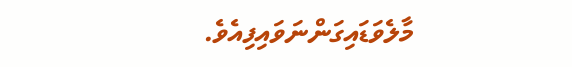މާލެވަޑައިގަންނަވައިފިއެވެ.